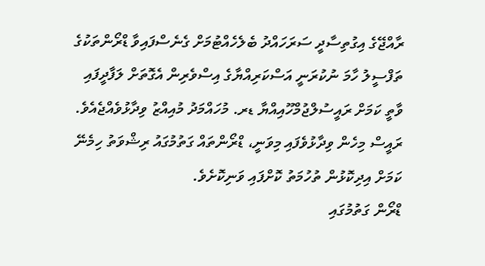ރާއްޖޭގެ އިގުތިސާދީ ސަރަހައްދު ބެލެހެއްޓުމަށް ގެނެސްފައިވާ ޑްރޯންތަކުގެ ތަފްސީލު ހާމަ ނުކުރަނީ އަސްކަރިއްޔާގެ އިސްވެރިން އެގޮތަށް ލަފާދީފައި ވާތީ ކަމަށް ރައީސުލްޖުމްހޫއިއްޔާ ޑރ. މުހައްމަދު މުއިއްޒު ވިދާޅުވެއްޖެއެވެ.
ރައީސް މިހެން ވިދާޅުވެފައި މިވަނީ، ޑްރޯންތައް ގަތުމުގައު ރިޝްވަތު ހިމެނޭ ކަމަށް އިދިކޮޅުން ތުހުމަތު ކޮށްފައި ވަނިކޮށެވެ.
ޑްރޯން ގަތުމުގައި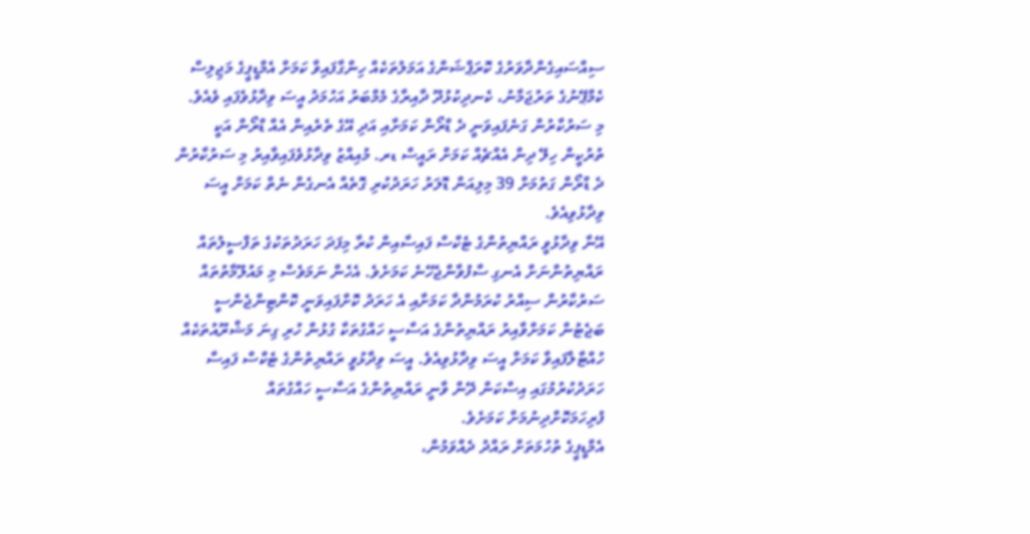ސިއްސައިގެންދާވަރުގެ ކޮރަޕްޝަންގެ އަމަލުތަކެއް ހިންގާފައިވާ ކަމަށް އެމްޑީޕީގެ މަޖިލިސް ކެމްޕޭނުގެ ތަރުޖަމާނު، ކެނދިކުޅުދޫ ދާއިރާގެ މެމްބަރު އަހުމަދު އީސަ ވިދާޅުވެފައި ވެއެވެ.
މި ސަރުކާރުން ގަނެފައިވަނީ ދެ ޑްރޯން ކަމަށާއި އަދި އޭގެ ތެރެއިން އެއް ޑްރޯން އަކީ ތުރުކީން ހިލޭ ދިން އެއްޗެއް ކަމަށް ރައީސް ޑރ. މުއިއްޒު ވިދާޅުވެފައިވާއިރު މި ސަރުކާރުން ދެ ޑްރޯން ގަތުމަށް 39 މިލިއަން ޑޮލަރު ހަރަދުކުރި ގޮތެއް އެނގެން ނެތް ކަމަށް އީސަ ވިދާޅުވިއެވެ.
އޭނާ ވިދާޅުވީ ރައްޔިތުންގެ ޓެކްސް ފައިސާއިން ކުރާ މިފަދަ ހަރަދުތަކުގެ ތަފްސީލުތައް ރައްޔިތުންނަށް އެނގި ސާފުވާންޖެހޭނެ ކަމަށެވެ. އެހެން ނަމަވެސް މި މައުލޫމާތުތައް ސަރުކާރުން ސިއްރު ކުރަމުންދާ ކަމަށާއި އެ ހަރަދު ކޮށްފައިވަނީ ކޮންޓިންޖެންސީ ބަޖެޓުން ކަމަށްވާއިރު ރައްޔިތުންގެ އަސާސީ ހައްގުތަކާ ގުޅުން ހުރި ގިނަ މަޝްރޫއުތަކެއް ހުއްޓާލާފައިވާ ކަމަށް އީސަ ވިދާޅުވިއެވެ. އީސަ ވިދާޅުވީ ރައްޔިތުންގެ ޓެކްސް ފައިސާ ހަރަދުކުރުމުގައި އިސްކަން ދޭން ވާނީ ރައްޔިތުންގެ އަސާސީ ހައްގުތައް ފުރިހަމަކޮށްދިނުމަށް ކަމަށެވެ.
އެމްޑީޕީގެ ތުހުމަތަށް ރައްދު ދެއްވަމުން،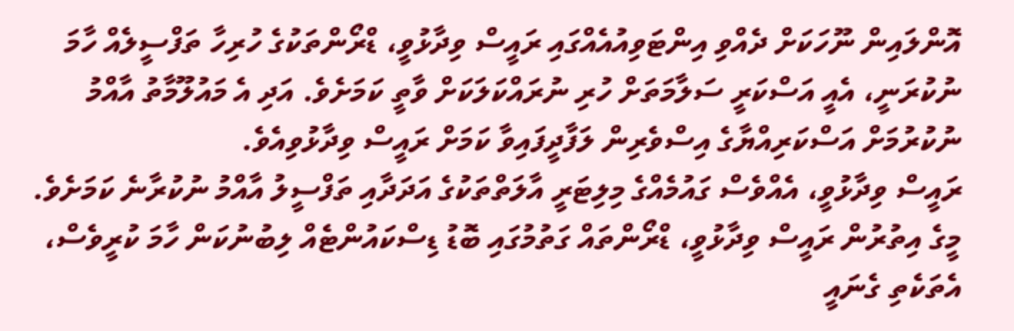އޮންލައިން ނޫހަކަށް ދެއްވި އިންޓަވިއުއެއްގައި ރައީސް ވިދާޅުވީ، ޑްރޯންތަކުގެ ހުރިހާ ތަފްސީލެއް ހާމަ ނުކުރަނީ، އެއީ އަސްކަރީ ސަލާމަތަށް ހުރި ނުރައްކަލަކަށް ވާތީ ކަމަށެވެ. އަދި އެ މައުލޫމާތު އާއްމު ނުކުރުމަށް އަސްކަރިއްޔާގެ އިސްވެރިން ލަފާދީފައިވާ ކަމަށް ރައީސް ވިދާޅުވިއެވެ.
ރައީސް ވިދާޅުވީ، އެއްވެސް ގައުމެއްގެ މިލިޓަރީ އާލަތްތަކުގެ އަދަދާއި ތަފްސީލު އާއްމު ނުކުރާނެ ކަމަށެވެ.
މީގެ އިތުރުން ރައީސް ވިދާޅުވީ، ޑްރޯންތައް ގަތުމުގައި ބޮޑު ޑިސްކައުންޓެއް ލިބުނުކަން ހާމަ ކުރީވެސް، އެތަކެތި ގެނައީ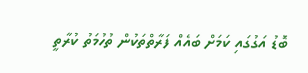ބޮޑު އަގުގައި ކަމަށް ބައެއް ފަރާތްތަކުން ތުހުމަތު ކުރާތީ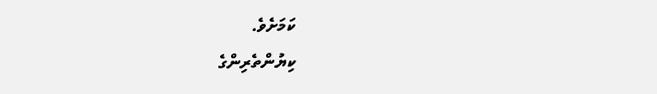ކަމަށެވެ.
ކިޔުންތެރިންގެ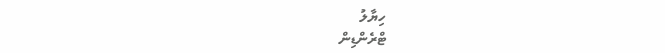ހިޔާލު
ޓްރެންޑިން